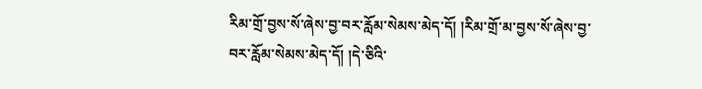རིམ་གྲོ་བྱས་སོ་ཞེས་བྱ་བར་རློམ་སེམས་མེད་དོ། །རིམ་གྲོ་མ་བྱས་སོ་ཞེས་བྱ་བར་རློམ་སེམས་མེད་དོ། །དེ་ཅིའི་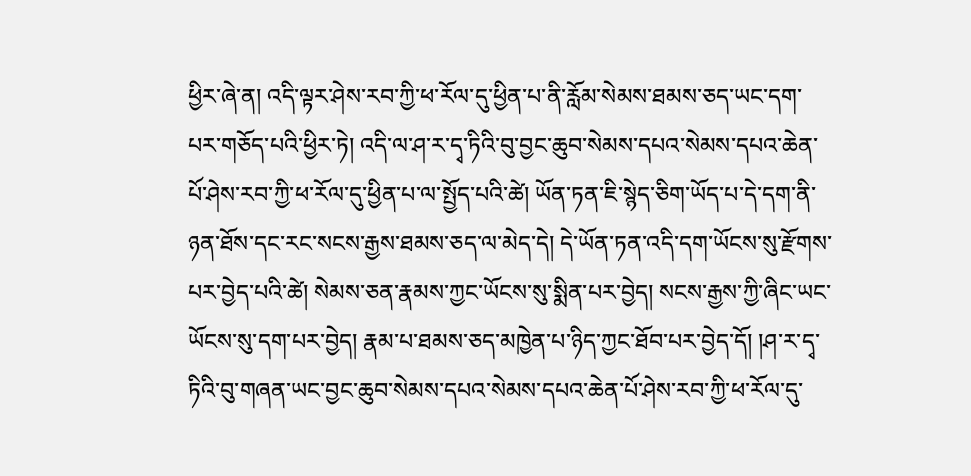ཕྱིར་ཞེ་ན། འདི་ལྟར་ཤེས་རབ་ཀྱི་ཕ་རོལ་དུ་ཕྱིན་པ་ནི་རློམ་སེམས་ཐམས་ཅད་ཡང་དག་པར་གཅོད་པའི་ཕྱིར་ཏེ། འདི་ལ་ཤ་ར་དྭ་ཏིའི་བུ་བྱང་ཆུབ་སེམས་དཔའ་སེམས་དཔའ་ཆེན་པོ་ཤེས་རབ་ཀྱི་ཕ་རོལ་དུ་ཕྱིན་པ་ལ་སྤྱོད་པའི་ཚེ། ཡོན་ཏན་ཇི་སྙེད་ཅིག་ཡོད་པ་དེ་དག་ནི་ཉན་ཐོས་དང་རང་སངས་རྒྱས་ཐམས་ཅད་ལ་མེད་དེ། དེ་ཡོན་ཏན་འདི་དག་ཡོངས་སུ་རྫོགས་པར་བྱེད་པའི་ཚེ། སེམས་ཅན་རྣམས་ཀྱང་ཡོངས་སུ་སྨིན་པར་བྱེད། སངས་རྒྱས་ཀྱི་ཞིང་ཡང་ཡོངས་སུ་དག་པར་བྱེད། རྣམ་པ་ཐམས་ཅད་མཁྱེན་པ་ཉིད་ཀྱང་ཐོབ་པར་བྱེད་དོ། །ཤ་ར་དྭ་ཏིའི་བུ་གཞན་ཡང་བྱང་ཆུབ་སེམས་དཔའ་སེམས་དཔའ་ཆེན་པོ་ཤེས་རབ་ཀྱི་ཕ་རོལ་དུ་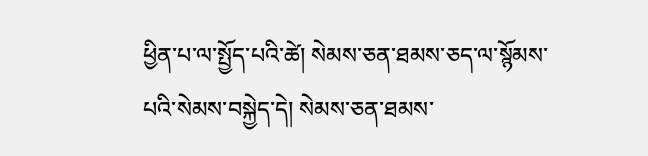ཕྱིན་པ་ལ་སྤྱོད་པའི་ཚེ། སེམས་ཅན་ཐམས་ཅད་ལ་སྙོམས་པའི་སེམས་བསྐྱེད་དེ། སེམས་ཅན་ཐམས་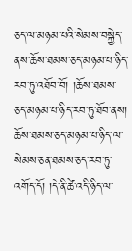ཅད་ལ་མཉམ་པའི་སེམས་བསྐྱེད་ནས་ཆོས་ཐམས་ཅད་མཉམ་པ་ཉིད་རབ་ཏུ་འཐོབ་བོ། །ཆོས་ཐམས་ཅད་མཉམ་པ་ཉིད་རབ་ཏུ་ཐོབ་ནས། ཆོས་ཐམས་ཅད་མཉམ་པ་ཉིད་ལ་སེམས་ཅན་ཐམས་ཅད་རབ་ཏུ་འགོད་དོ། །དེ་ནི་ཚེ་འདི་ཉིད་ལ་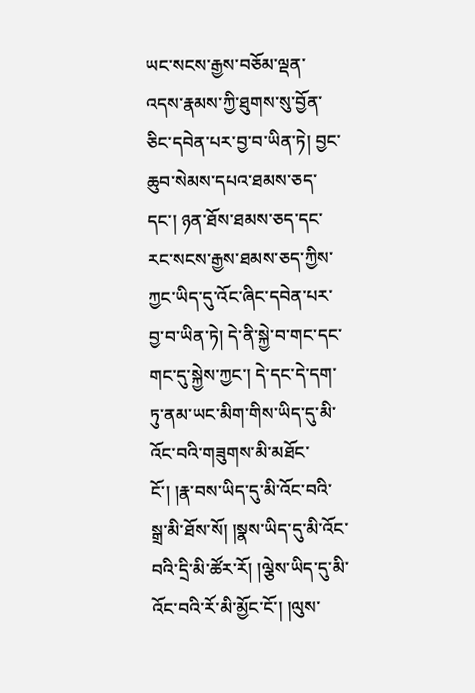ཡང་སངས་རྒྱས་བཅོམ་ལྡན་འདས་རྣམས་ཀྱི་ཐུགས་སུ་བྱོན་ཅིང་དབེན་པར་བྱ་བ་ཡིན་ཏེ། བྱང་ཆུབ་སེམས་དཔའ་ཐམས་ཅད་དང་། ཉན་ཐོས་ཐམས་ཅད་དང་རང་སངས་རྒྱས་ཐམས་ཅད་ཀྱིས་ཀྱང་ཡིད་དུ་འོང་ཞིང་དབེན་པར་བྱ་བ་ཡིན་ཏེ། དེ་ནི་སྐྱེ་བ་གང་དང་གང་དུ་སྐྱེས་ཀྱང་། དེ་དང་དེ་དག་ཏུ་ནམ་ཡང་མིག་གིས་ཡིད་དུ་མི་འོང་བའི་གཟུགས་མི་མཐོང་ངོ་། །རྣ་བས་ཡིད་དུ་མི་འོང་བའི་སྒྲ་མི་ཐོས་སོ། །སྣས་ཡིད་དུ་མི་འོང་བའི་དྲི་མི་ཚོར་རོ། །ལྕེས་ཡིད་དུ་མི་འོང་བའི་རོ་མི་མྱོང་ངོ་། །ལུས་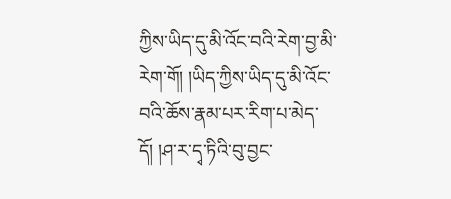ཀྱིས་ཡིད་དུ་མི་འོང་བའི་རེག་བྱ་མི་རེག་གོ། །ཡིད་ཀྱིས་ཡིད་དུ་མི་འོང་བའི་ཆོས་རྣམ་པར་རིག་པ་མེད་དོ། །ཤ་ར་དྭ་ཏིའི་བུ་བྱང་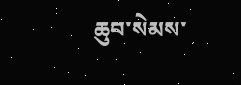ཆུབ་སེམས་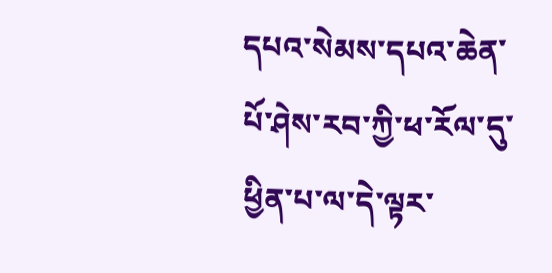དཔའ་སེམས་དཔའ་ཆེན་པོ་ཤེས་རབ་ཀྱི་ཕ་རོལ་དུ་ཕྱིན་པ་ལ་དེ་ལྟར་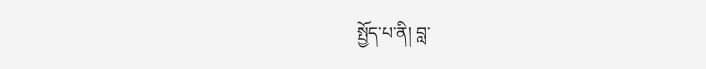སྤྱོད་པ་ནི། བླ་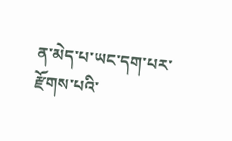ན་མེད་པ་ཡང་དག་པར་རྫོགས་པའི་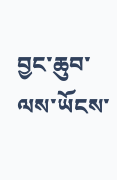བྱང་ཆུབ་ལས་ཡོངས་